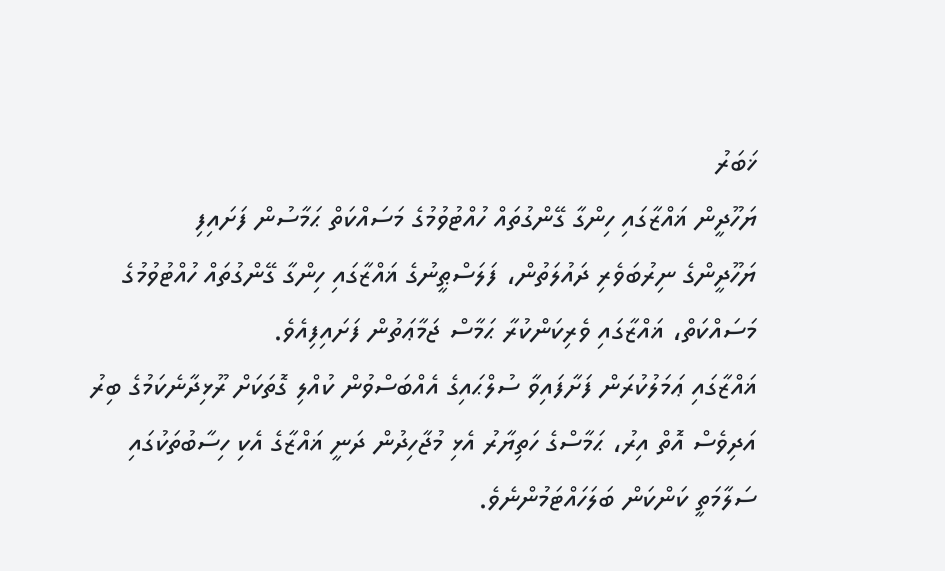ޚަބަރު
ޔަހޫދީން ޣައްޒާގައި ހިންގާ ގޭންގުތައް ހުއްޓުވުމުގެ މަސައްކަތް ޙަމާސުން ފަށައިފި
ޔަހޫދީންގެ ނިރުބަވެރި ދައުލަތުން، ފަލަސްޠީނުގެ ޣައްޒާގައި ހިންގާ ގޭންގުތައް ހުއްޓުވުމުގެ މަސައްކަތް، ޣައްޒާގައި ވެރިކަންކުރާ ޙަމާސް ޖަމާޢަތުން ފަށައިފިއެވެ.
ޣައްޒާގައި ޢަމަލުކުރަން ފަށާފައިވާ ސުލްޙައިގެ އެއްބަސްވުން ކުއްލި ގޮތަކަށް ރޫޅިދާނެކަމުގެ ބިރު އަދިވެސް އޮތް އިރު، ޙަމާސްގެ ހަތިޔާރު އެޅި މުޖާހިދުން ދަނީ ޣައްޒާގެ އެކި ހިސާބުތަކުގައި ސަލާމަތީ ކަންކަން ބަލަހައްޓަމުންނެވެ.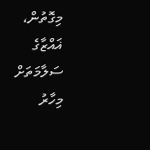މިގޮތުން، ޣައްޒާގެ ސަލާމަތަށް މިހާރު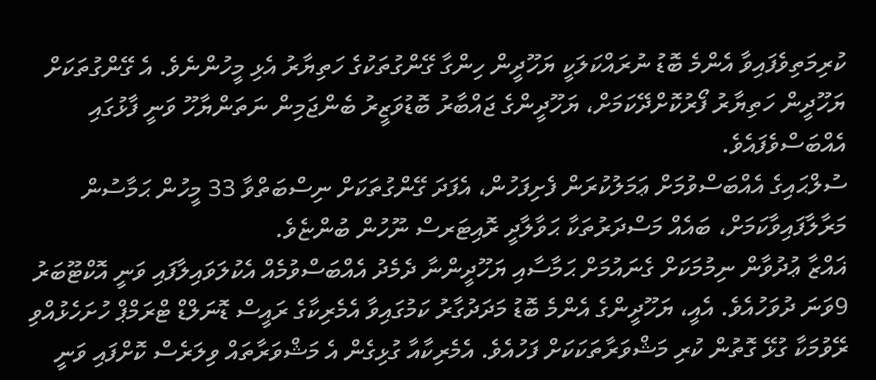ކުރިމަތިވެފައިވާ އެންމެ ބޮޑު ނުރައްކަލަކީ ޔަހޫދީން ހިންގާ ގޭންގުތަކުގެ ހަތިޔާރު އެޅި މީހުންނެވެ. އެ ގޭންގުތަކަށް ޔަހޫދީން ހަތިޔާރު ފޯރުކޮށްދޭކަމަށް، ޔަހޫދީންގެ ޖައްބާރު ބޮޑުވަޒީރު ބެންޖަމިން ނަތަންޔާހޫ ވަނީ ފާޅުގައި އެއްބަސްވެފައެވެ.
ސުލްޙައިގެ އެއްބަސްވުމަށް ޢަމަލުކުރަން ފެށިފަހުން، އެފަދަ ގޭންގުތަކަށް ނިސްބަތްވާ 33 މީހުން ޙަމާސުން މަރާލާފައިވާކަމަށް، ބައެއް މަސްދަރުތަކާ ޙަވާލާދީ ރޮއިޓަރސް ނޫހުން ބުންޏެވެ.
ޣައްޒާ ޢުދުވާން ނިމުމަކަށް ގެނައުމަށް ޙަމާސާއި ޔަހޫދީންނާ ދެމެދު އެއްބަސްވުމެއް އެކުލަވައިލާފައި ވަނީ އޮކްޓޫބަރު 9ވަނަ ދުވަހުއެވެ. އެއީ، ޔަހޫދީންގެ އެންމެ ބޮޑު މަދަދުގާރު ކަމުގައިވާ އެމެރިކާގެ ރައީސް ޑޮނަލްޑް ޓްރަމްޕް ހުށަހެޅުއްވި ރޭވުމަކާ ގުޅޭ ގޮތުން ކުރި މަޝްވަރާތަކަކަށް ފަހުއެވެ. އެމެރިކާއާ ގުޅިގެން އެ މަޝްވަރާތައް ވިލަރެސް ކޮށްފައި ވަނީ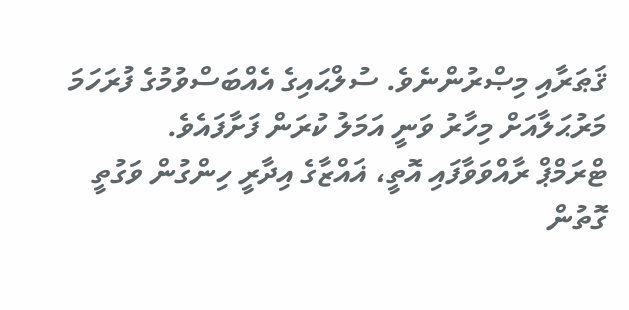ޤަޠަރާއި މިޞްރުންނެވެ. ސުލްޙައިގެ އެއްބަސްވުމުގެ ފުރަހަމަ މަރުޙަލާއަށް މިހާރު ވަނީ އަމަލު ކުރަން ފަށާފައެވެ.
ޓްރަމްޕް ރާއްވަވާފައި އޮތީ، ޣައްޒާގެ އިދާރީ ހިންގުން ވަގުތީ ގޮތުން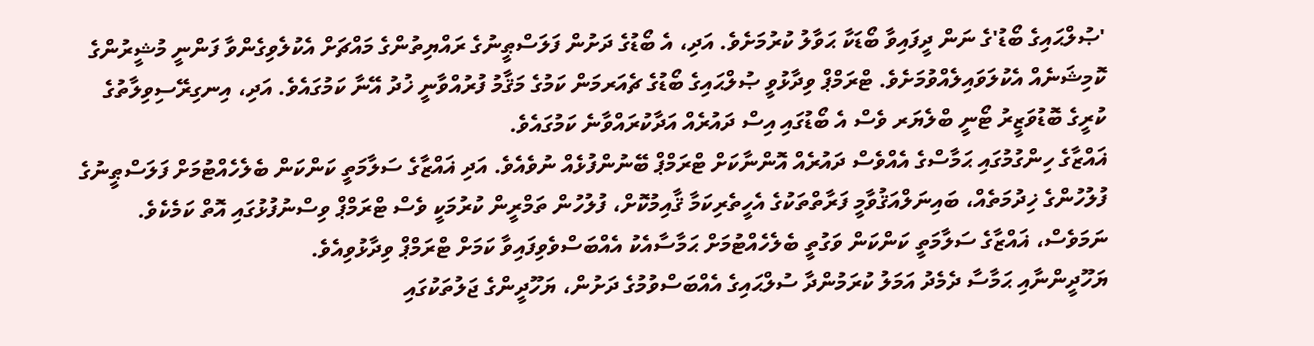'ޞުލްޙައިގެ ބޯޑު'ގެ ނަން ދީފައިވާ ބޯޑަކާ ޙަވާލު ކުރުމަށެވެ. އަދި، އެ ބޯޑުގެ ދަށުން ފަލަސްޠީނުގެ ރައްޔިތުންގެ މައްޗަށް އެކުލެވިގެންވާ ފަންނީ މުޝީރުންގެ ކޮމިޝަނެއް އެކުލަވައިލެއްވުމަށެވެ. ޓްރަމްޕް ވިދާޅުވީ ޞުލްޙައިގެ ބޯޑުގެ ޗެއަރމަން ކަމުގެ މަޤާމު ފުރުއްވާނީ ޚުދު އޭނާ ކަމުގައެވެ. އަދި، އިނގިރޭސިވިލާތުގެ ކުރީގެ ބޮޑުވަޒީރު ޓޯނީ ބްލެޔަރ ވެސް އެ ބޯޑުގައި އިސް ދައުރެއް އަދާކުރައްވާނެ ކަމުގައެވެ.
ޣައްޒާގެ ހިންގުމުގައި ޙަމާސްގެ އެއްވެސް ދައުރެއް އޮންނާކަށް ޓްރަމްޕް ބޭނުންފުޅެއް ނުވެއެވެ. އަދި ޣައްޒާގެ ސަލާމަތީ ކަންކަން ބެލެހެއްޓުމަށް ފަލަސްޠީނުގެ ފުލުހުންގެ ޚިދުމަތެއް، ބައިނަލްއަޤުވާމީ ފަރާތްތަކުގެ އެހީތެރިކަމާ ޤާއިމުކޮށް، ފުލުހުން ތަމްރީން ކުރުމަކީ ވެސް ޓްރަމްޕް ވިސްނުފުޅުގައި އޮތް ކަމެކެވެ.
ނަމަވެސް، ޣައްޒާގެ ސަލާމަތީ ކަންކަން ވަގުތީ ބެލެހެއްޓުމަށް ޙަމާސާއެކު އެއްބަސްވެވިފައިވާ ކަމަށް ޓްރަމްޕް ވިދާޅުވިއެވެ.
ޔަހޫދީންނާއި ޙަމާސާ ދެމެދު އަމަލު ކުރަމުންދާ ސުލްޙައިގެ އެއްބަސްވުމުގެ ދަށުން، ޔަހޫދީންގެ ޖަލުތަކުގައި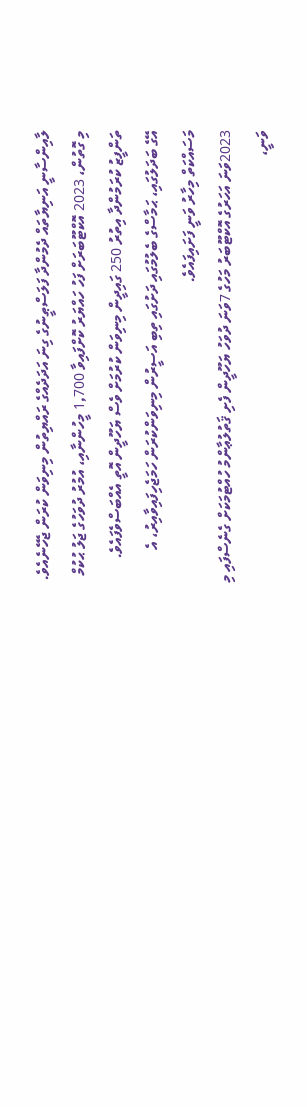ލާއިންސާނީ އަނިޔާތައް ދެމުންދާ ފަލަސްޠީނުގެ ގިނަ އަދަދެއްގެ ރައްޔިތުން މިނިވަން ކުރަން ޖެހޭނެއެވެ. މި ގޮތުން، 2023 އޮކްޓޫބަރަށް ފަހު ހައްޔަރު ކޮށްފައިވާ 1,700 މީހުންނާއި، އުމުރު ދުވަހުގެ ޖަލު ޙުކުމް ތަންފީޒު ކުރަމުންދާ އިތުރު 250 ގައިދީން މިނިވަން ކުރުމަށް ވެސް ޔަހޫދީން އޮތީ އެއްބަސްވެފައެވެ.
އޭގެ ބަދަލުގައި، ޙަމާސްގެ ބެލުމުގައި ދަށުގައި ތިބި އަސީރުން މިނިވަންކުރަން ހަމަޖެހިފައިވާއިރު، އެ މަސައްކަތް މިހާރު ވަނީ ފަށައިފައެވެ.
2023ވަނަ އަހަރުގެ އޮކްޓޫބަރު މަހުގެ 7ވަނަ ދުވަހު ޔަހޫދީން ފެށި ޤަތުލުޢާންމު ހުއްޓުމަކަށް ގެނެސްފައި މި ވަނީ،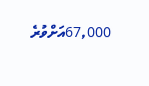67,000އަށްވުރެ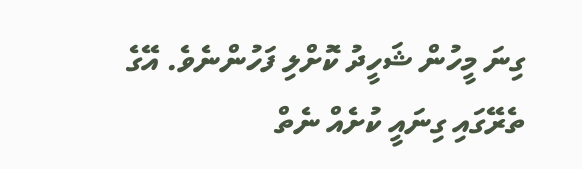ގިނަ މީހުން ޝަހީދު ކޮށްލި ފަހުންނެވެ. އޭގެ ތެރޭގައި ގިނައީ ކުށެއް ނެތް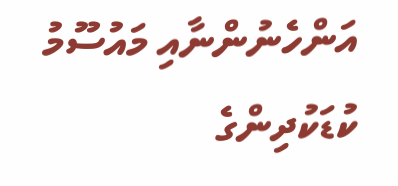އަންހެނުންނާއި މައުސޫމު ކުޑަކުދިންގެ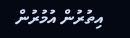އިތުރުން އުމުރުން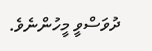ދުވަސްވީ މީހުންނެވެ.